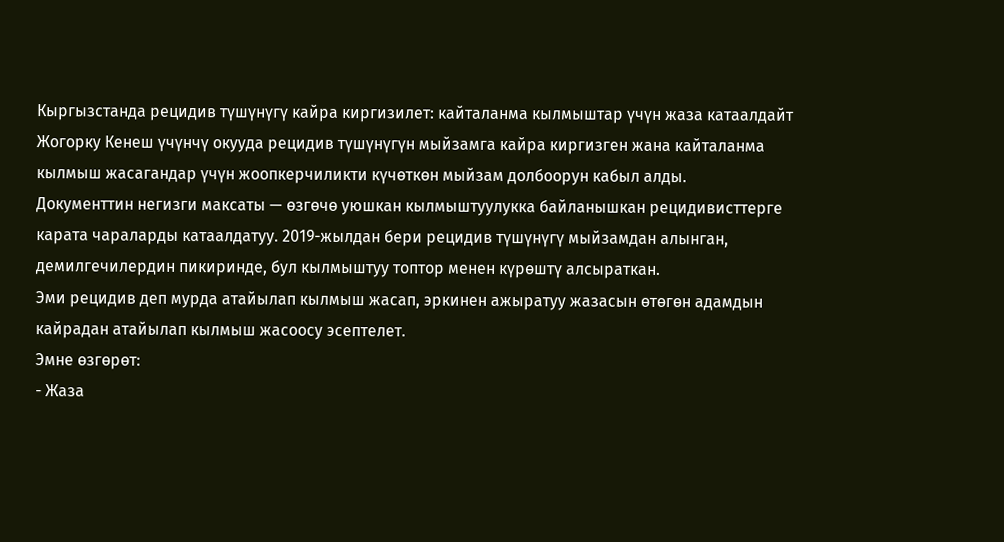Кыргызстанда рецидив түшүнүгү кайра киргизилет: кайталанма кылмыштар үчүн жаза катаалдайт
Жогорку Кенеш үчүнчү окууда рецидив түшүнүгүн мыйзамга кайра киргизген жана кайталанма кылмыш жасагандар үчүн жоопкерчиликти күчөткөн мыйзам долбоорун кабыл алды.
Документтин негизги максаты — өзгөчө уюшкан кылмыштуулукка байланышкан рецидивисттерге карата чараларды катаалдатуу. 2019-жылдан бери рецидив түшүнүгү мыйзамдан алынган, демилгечилердин пикиринде, бул кылмыштуу топтор менен күрөштү алсыраткан.
Эми рецидив деп мурда атайылап кылмыш жасап, эркинен ажыратуу жазасын өтөгөн адамдын кайрадан атайылап кылмыш жасоосу эсептелет.
Эмне өзгөрөт:
- Жаза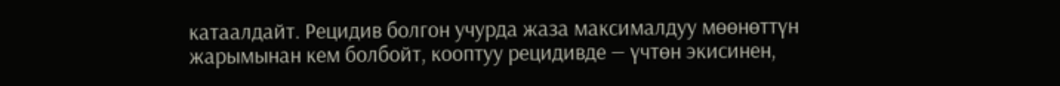катаалдайт. Рецидив болгон учурда жаза максималдуу мөөнөттүн жарымынан кем болбойт, кооптуу рецидивде — үчтөн экисинен,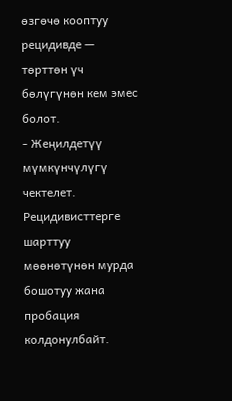өзгөчө кооптуу рецидивде — төрттөн үч бөлүгүнөн кем эмес болот.
- Жеңилдетүү мүмкүнчүлүгү чектелет. Рецидивисттерге шарттуу мөөнөтүнөн мурда бошотуу жана пробация колдонулбайт.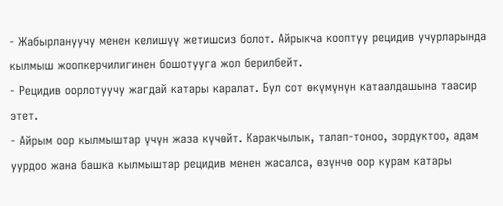- Жабырлануучу менен келишүү жетишсиз болот. Айрыкча кооптуу рецидив учурларында кылмыш жоопкерчилигинен бошотууга жол берилбейт.
- Рецидив оорлотуучу жагдай катары каралат. Бул сот өкүмүнүн катаалдашына таасир этет.
- Айрым оор кылмыштар үчүн жаза күчөйт. Каракчылык, талап-тоноо, зордуктоо, адам уурдоо жана башка кылмыштар рецидив менен жасалса, өзүнчө оор курам катары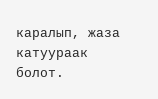каралып, жаза катуураак болот.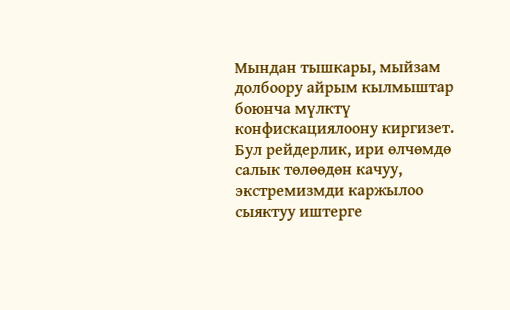Мындан тышкары, мыйзам долбоору айрым кылмыштар боюнча мүлктү конфискациялоону киргизет. Бул рейдерлик, ири өлчөмдө салык төлөөдөн качуу, экстремизмди каржылоо сыяктуу иштерге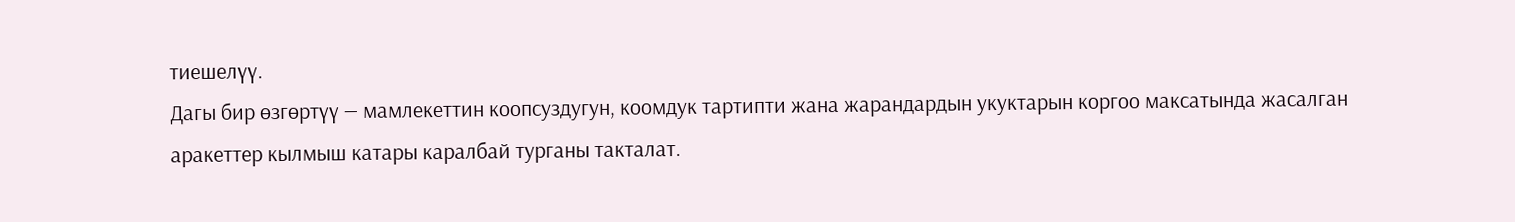тиешелүү.
Дагы бир өзгөртүү — мамлекеттин коопсуздугун, коомдук тартипти жана жарандардын укуктарын коргоо максатында жасалган аракеттер кылмыш катары каралбай турганы такталат.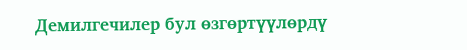Демилгечилер бул өзгөртүүлөрдү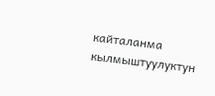кайталанма кылмыштуулуктун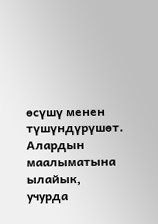өсүшү менен түшүндүрүшөт. Алардын маалыматына ылайык, учурда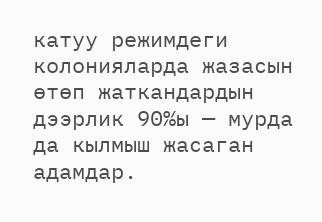катуу режимдеги колонияларда жазасын өтөп жаткандардын дээрлик 90%ы — мурда да кылмыш жасаган адамдар.